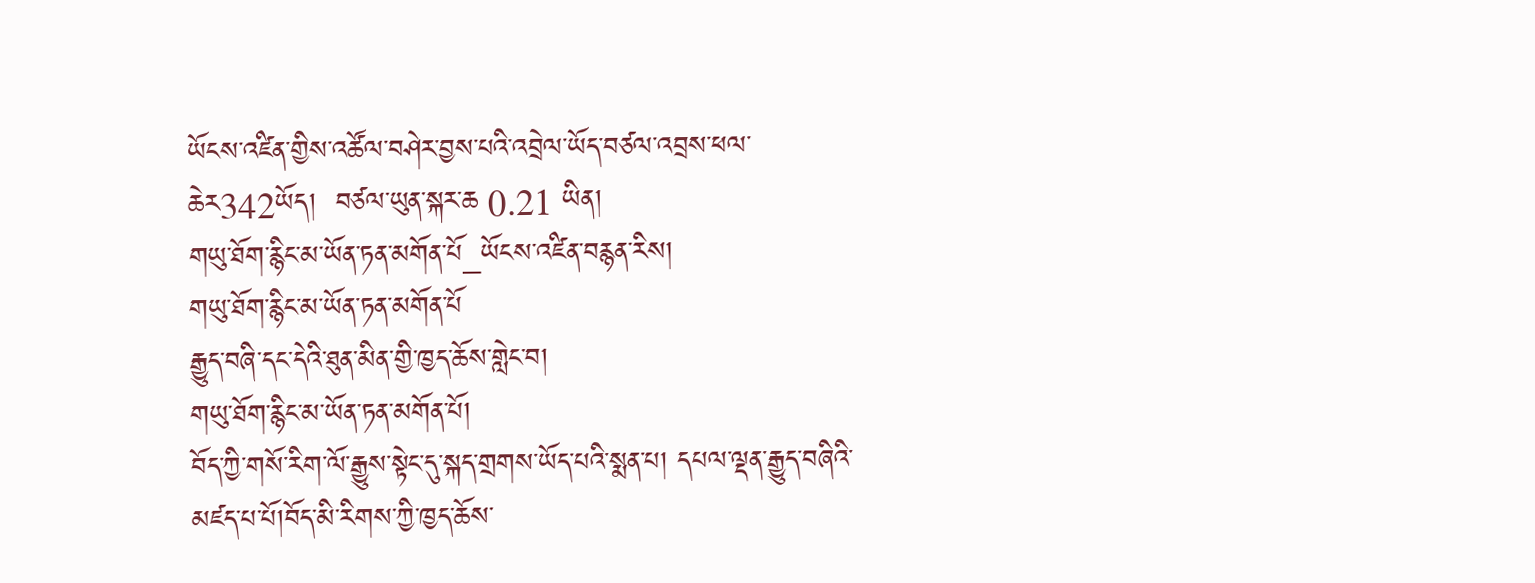ཡོངས་འཛིན་གྱིས་འཚོལ་བཤེར་བྱས་པའི་འབྲེལ་ཡོད་བཙལ་འབྲས་ཕལ་ཆེར342ཡོད།  བཙལ་ཡུན་སྐར་ཆ 0.21 ཡིན།
གཡུ་ཐོག་རྙིང་མ་ཡོན་ཏན་མགོན་པོ_ཡོངས་འཛིན་བརྙན་རིས།
གཡུ་ཐོག་རྙིང་མ་ཡོན་ཏན་མགོན་པོ
རྒྱུད་བཞི་དང་དེའི་ཐུན་མིན་གྱི་ཁྱད་ཆོས་གླེང་བ།
གཡུ་ཐོག་རྙིང་མ་ཡོན་ཏན་མགོན་པོ།
བོད་ཀྱི་གསོ་རིག་ལོ་རྒྱུས་སྟེང་དུ་སྐད་གྲགས་ཡོད་པའི་སྨན་པ། དཔལ་ལྡན་རྒྱུད་བཞིའི་མཛད་པ་པོ།བོད་མི་རིགས་ཀྱི་ཁྱད་ཆོས་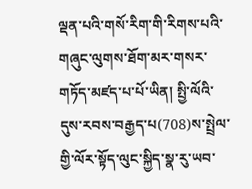ལྡན་པའི་གསོ་རིག་གི་རིགས་པའི་གཞུང་ལུགས་ཐོག་མར་གསར་གཏོད་མཛད་པ་པོ་ཡིན། སྤྱི་ལོའི་དུས་རབས་བརྒྱད་པ(708)ས་སྤྲེལ་གྱི་ལོར་སྟོད་ལུང་སྐྱིད་སྣ་རུ་ཡབ་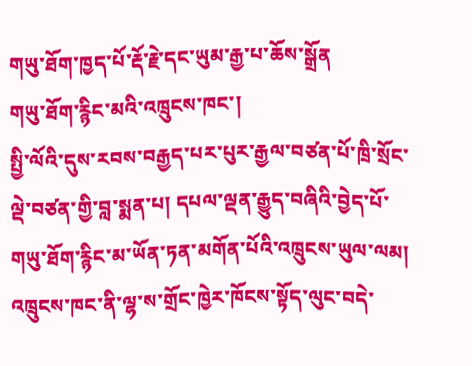གཡུ་ཐོག་ཁྱད་པོ་རྡོ་རྗེ་དང་ཡུམ་རྒྱ་པ་ཆོས་སྒྲོན
གཡུ་ཐོག་རྙིང་མའི་འཁྲུངས་ཁང་།
སྤྱི་ལོའི་དུས་རབས་བརྒྱད་པར་པུར་རྒྱལ་བཙན་པོ་ཁྲི་སྲོང་ལྡེ་བཙན་གྱི་བླ་སྨན་པ། དཔལ་ལྡན་རྒྱུད་བཞིའི་བྱེད་པོ་གཡུ་ཐོག་རྙིང་མ་ཡོན་ཏན་མགོན་པོའི་འཁྲུངས་ཡུལ་ལམ། འཁྲུངས་ཁང་ནི་ལྷ་ས་གྲོང་ཁྱེར་ཁོངས་སྟོད་ལུང་བདེ་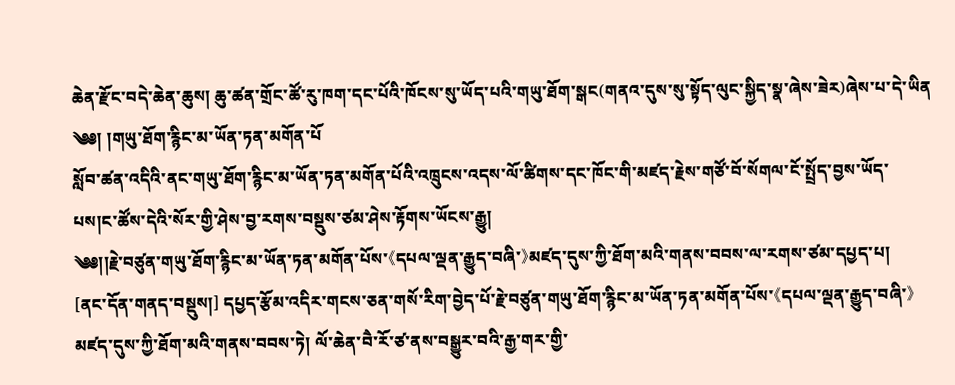ཆེན་རྫོང་བདེ་ཆེན་ཆུས། ཆུ་ཚན་གྲོང་ཚོ་རུ་ཁག་དང་པོའི་ཁོངས་སུ་ཡོད་པའི་གཡུ་ཐོག་སྒང(གནའ་དུས་སུ་སྟོད་ལུང་སྐྱིད་སྣ་ཞེས་ཟེར)ཞེས་པ་དེ་ཡིན
༄༅། །གཡུ་ཐོག་རྙིང་མ་ཡོན་ཏན་མགོན་པོ
སློབ་ཚན་འདིའི་ནང་གཡུ་ཐོག་རྙིང་མ་ཡོན་ཏན་མགོན་པོའི་འཁྲུངས་འདས་ལོ་ཚིགས་དང་ཁོང་གི་མཛད་རྗེས་གཙོ་བོ་སོགལ་ངོ་སྤྲོད་བྱས་ཡོད་པས།ང་ཚོས་དེའི་སོར་གྱི་ཤེས་བྱ་རགས་བསྡུས་ཙམ་ཤེས་རྟོགས་ཡོངས་རྒྱུ།
༄༅།།རྗེ་བཙུན་གཡུ་ཐོག་རྙིང་མ་ཡོན་ཏན་མགོན་པོས་《དཔལ་ལྡན་རྒྱུད་བཞི་》མཛད་དུས་ཀྱི་ཐོག་མའི་གནས་བབས་ལ་རགས་ཙམ་དཔྱད་པ།
[ནང་དོན་གནད་བསྡུས།] དཔྱད་རྩོམ་འདིར་གངས་ཅན་གསོ་རིག་བྱེད་པོ་རྗེ་བཙུན་གཡུ་ཐོག་རྙིང་མ་ཡོན་ཏན་མགོན་པོས་《དཔལ་ལྡན་རྒྱུད་བཞི་》མཛད་དུས་ཀྱི་ཐོག་མའི་གནས་བབས་ཏེ། ལོ་ཆེན་བཻ་རོ་ཙ་ནས་བསྒྱུར་བའི་རྒྱ་གར་གྱི་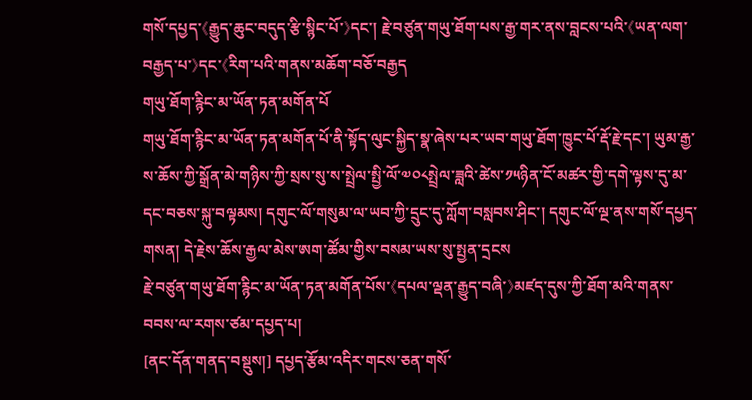གསོ་དཔྱད་《རྒྱུད་ཆུང་བདུད་རྩི་སྙིང་པོ་》དང་། རྗེ་བཙུན་གཡུ་ཐོག་པས་རྒྱ་གར་ནས་བླངས་པའི་《ཡན་ལག་བརྒྱད་པ་》དང་《རིག་པའི་གནས་མཆོག་བཅོ་བརྒྱད
གཡུ་ཐོག་རྙིང་མ་ཡོན་ཏན་མགོན་པོ
གཡུ་ཐོག་རྙིང་མ་ཡོན་ཏན་མགོན་པོ་ནི་སྟོད་ལུང་སྐྱིད་སྣ་ཞེས་པར་ཡབ་གཡུ་ཐོག་ཁྱུང་པོ་རྡོ་རྗེ་དང་། ཡུམ་རྒྱ་ས་ཆོས་ཀྱི་སྒྲོན་མེ་གཉིས་ཀྱི་སྲས་སུ་ས་སྤྲེལ་སྤྱི་ལོ་༧༠༨སྤྲེལ་ཟླའི་ཚེས་༡༥ཉིན་ངོ་མཚར་གྱི་དགེ་ལྟས་དུ་མ་དང་བཅས་སྐུ་བལྟམས། དགུང་ལོ་གསུམ་ལ་ཡབ་ཀྱི་དྲུང་དུ་ཀློག་བསླབས་ཤིང་། དགུང་ལོ་ལྔ་ནས་གསོ་དཔྱད་གསན། དེ་རྗེས་ཆོས་རྒྱལ་མེས་ཨག་ཚོམ་གྱིས་བསམ་ཡས་སུ་སྤྱན་དྲངས
རྗེ་བཙུན་གཡུ་ཐོག་རྙིང་མ་ཡོན་ཏན་མགོན་པོས་《དཔལ་ལྡན་རྒྱུད་བཞི་》མཛད་དུས་ཀྱི་ཐོག་མའི་གནས་བབས་ལ་རགས་ཙམ་དཔྱད་པ།
[ནང་དོན་གནད་བསྡུས།] དཔྱད་རྩོམ་འདིར་གངས་ཅན་གསོ་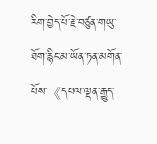རིག་བྱེད་པོ་རྗེ་བཙུན་གཡུ་ཐོག་རྙིང་མ་ཡོན་ཏན་མགོན་པོས་《དཔལ་ལྡན་རྒྱུད་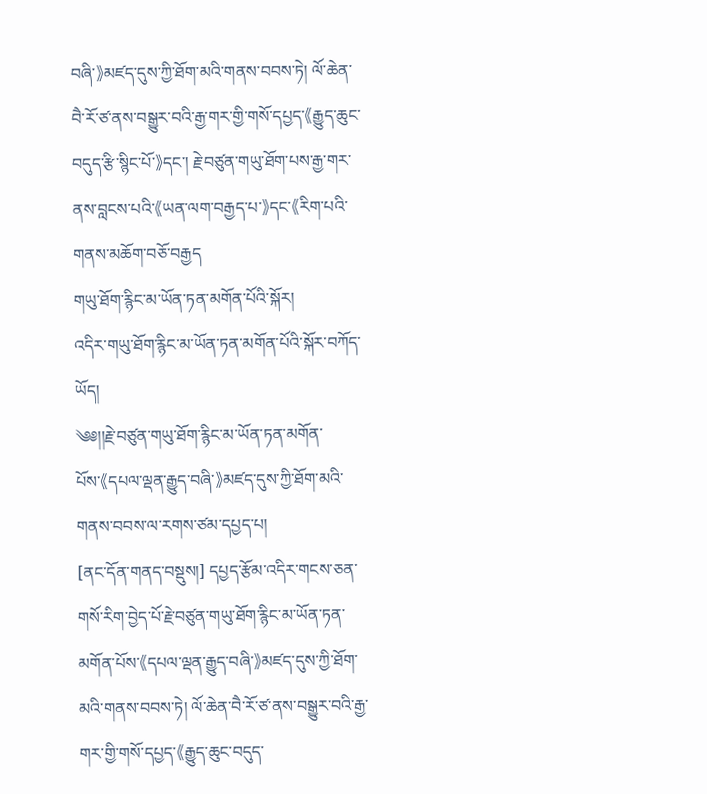བཞི་》མཛད་དུས་ཀྱི་ཐོག་མའི་གནས་བབས་ཏེ། ལོ་ཆེན་བཻ་རོ་ཙ་ནས་བསྒྱུར་བའི་རྒྱ་གར་གྱི་གསོ་དཔྱད་《རྒྱུད་ཆུང་བདུད་རྩི་སྙིང་པོ་》དང་། རྗེ་བཙུན་གཡུ་ཐོག་པས་རྒྱ་གར་ནས་བླངས་པའི་《ཡན་ལག་བརྒྱད་པ་》དང་《རིག་པའི་གནས་མཆོག་བཅོ་བརྒྱད
གཡུ་ཐོག་རྙིང་མ་ཡོན་ཏན་མགོན་པོའི་སྐོར།
འདིར་གཡུ་ཐོག་རྙིང་མ་ཡོན་ཏན་མགོན་པོའི་སྐོར་བཀོད་ཡོད།
༄༅།།རྗེ་བཙུན་གཡུ་ཐོག་རྙིང་མ་ཡོན་ཏན་མགོན་པོས་《དཔལ་ལྡན་རྒྱུད་བཞི་》མཛད་དུས་ཀྱི་ཐོག་མའི་གནས་བབས་ལ་རགས་ཙམ་དཔྱད་པ།
[ནང་དོན་གནད་བསྡུས།] དཔྱད་རྩོམ་འདིར་གངས་ཅན་གསོ་རིག་བྱེད་པོ་རྗེ་བཙུན་གཡུ་ཐོག་རྙིང་མ་ཡོན་ཏན་མགོན་པོས་《དཔལ་ལྡན་རྒྱུད་བཞི་》མཛད་དུས་ཀྱི་ཐོག་མའི་གནས་བབས་ཏེ། ལོ་ཆེན་བཻ་རོ་ཙ་ནས་བསྒྱུར་བའི་རྒྱ་གར་གྱི་གསོ་དཔྱད་《རྒྱུད་ཆུང་བདུད་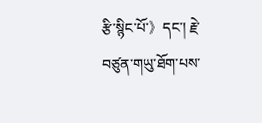རྩི་སྙིང་པོ་》དང་། རྗེ་བཙུན་གཡུ་ཐོག་པས་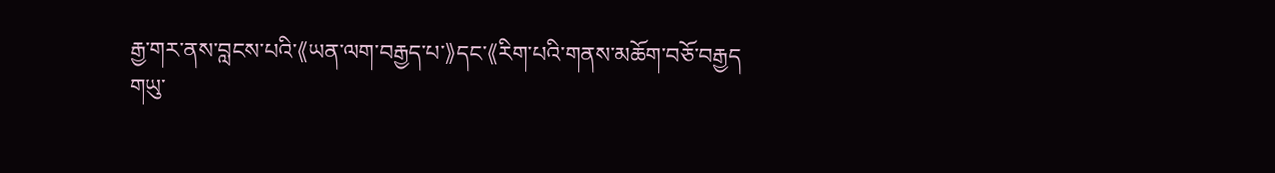རྒྱ་གར་ནས་བླངས་པའི་《ཡན་ལག་བརྒྱད་པ་》དང་《རིག་པའི་གནས་མཆོག་བཅོ་བརྒྱད
གཡུ་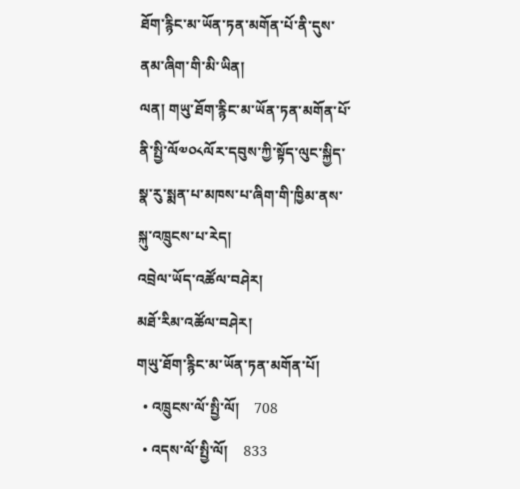ཐོག་རྙིང་མ་ཡོན་ཏན་མགོན་པོ་ནི་དུས་ནམ་ཞིག་གི་མི་ཡིན།
ལན། གཡུ་ཐོག་རྙིང་མ་ཡོན་ཏན་མགོན་པོ་ནི་སྤྱི་ལོ༧༠༨ལོར་དབུས་ཀྱི་སྟོད་ལུང་སྐྱིད་སྣ་རུ་སྨན་པ་མཁས་པ་ཞིག་གི་ཁྱིམ་ནས་སྐུ་འཁྲུངས་པ་རེད།
འབྲེལ་ཡོད་འཚོལ་བཤེར།
མཐོ་རིམ་འཚོལ་བཤེར།
གཡུ་ཐོག་རྙིང་མ་ཡོན་ཏན་མགོན་པོ།
  • འཁྲུངས་ལོ་སྤྱི་ལོ།    708
  • འདས་ལོ་སྤྱི་ལོ།    833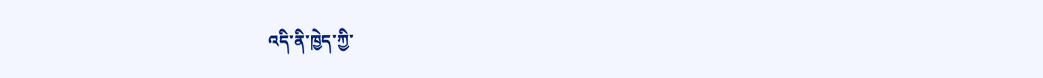འདི་ནི་ཁྱེད་ཀྱི་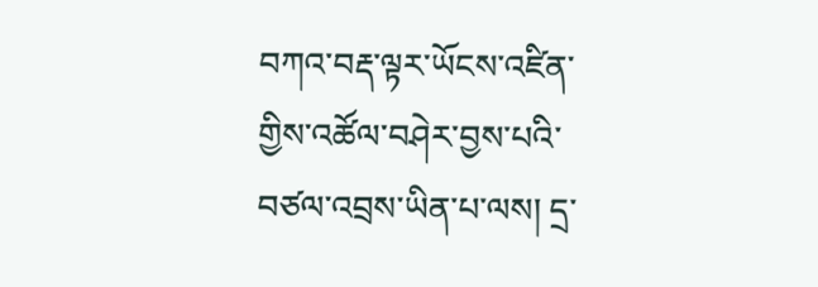བཀའ་བརྡ་ལྟར་ཡོངས་འཛིན་གྱིས་འཚོལ་བཤེར་བྱས་པའི་བཙལ་འབྲས་ཡིན་པ་ལས། དྲ་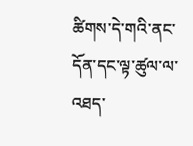ཚིགས་དེ་གའི་ནང་དོན་དང་ལྟ་ཚུལ་ལ་འཐད་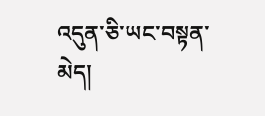འདུན་ཅི་ཡང་བསྟན་མེད།